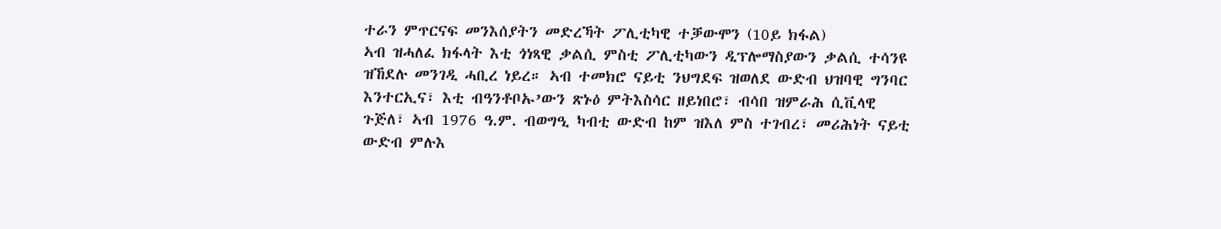ተራን ምጥርናፍ መንእሰያትን መድረኻት ፖሊቲካዊ ተቓውሞን (10ይ ክፋል)
ኣብ ዝሓለፈ ክፋላት እቲ ጎነጻዊ ቃልሲ ምስቲ ፖሊቲካውን ዲፕሎማስያውን ቃልሲ ተሳንዩ ዝኸደሉ መንገዲ ሓቢረ ነይረ። ኣብ ተመክሮ ናይቲ ንህግደፍ ዝወለደ ውድብ ህዝባዊ ግንባር እንተርኢና፣ እቲ ብዓንቶቦኡ’ውን ጽኑዕ ምትእስሳር ዘይነበሮ፣ ብሳበ ዝምራሕ ሲቪላዊ ጉጅለ፣ ኣብ 1976 ዓ.ም. ብወግዒ ካብቲ ውድብ ከም ዝእለ ምስ ተገብረ፣ መሪሕነት ናይቲ ውድብ ምሉእ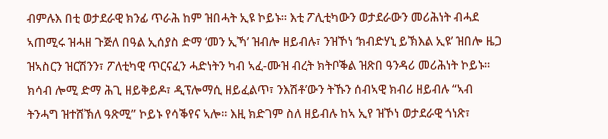ብምሉእ በቲ ወታደራዊ ክንፊ ጥራሕ ከም ዝበሓት ኢዩ ኮይኑ። እቲ ፖሊቲካውን ወታደራውን መሪሕነት ብሓደ ኣጠሚሩ ዝሓዘ ጉጅለ በዓል ኢሰያስ ድማ ‘መን ኢኻ’ ዝብሎ ዘይብሉ፣ ንዝኾነ ‘ክብድሃኒ ይኽእል ኢዩ’ ዝበሎ ዜጋ ዝኣስርን ዝርሽንን፣ ፖለቲካዊ ጥርናፈን ሓድነትን ካብ ኣፈ-ሙዝ ብረት ክትቦቕል ዝጽበ ዓንዳሪ መሪሕነት ኮይኑ። ክሳብ ሎሚ ድማ ሕጊ ዘይቅይዶ፣ ዲፕሎማሲ ዘይፈልጥ፣ ንእሽቶ’ውን ትኹን ሰብኣዊ ክብሪ ዘይብሉ “ኣብ ትንሓግ ዝተሸኽለ ዓጽሚ” ኮይኑ የሳቕየና ኣሎ። እዚ ክድገም ስለ ዘይብሉ ከኣ ኢየ ዝኾነ ወታደራዊ ጎነጽ፣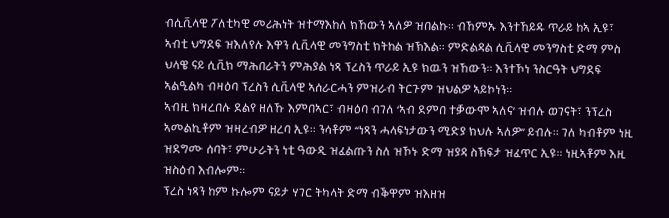ብሲቪላዊ ፖለቲካዊ መሪሕነት ዝተማእከለ ክኸውን ኣለዎ ዝበልኩ። ብኸምኡ እንተኸይዱ ጥራይ ከኣ ኢዩ፣ ኣብቲ ህግደፍ ዝእለየሉ እዋን ሲቪላዊ መንግስቲ ክትከል ዝኽእል። ምድልዳል ሲቪላዊ መንግስቲ ድማ ምስ ህላዌ ናይ ሲቪክ ማሕበራትን ምሕያል ነጻ ፕረስን ጥራይ ኢዩ ክዉን ዝኸውን። እንተኾነ ንስርዓት ህግደፍ ኣልዒልካ ብዛዕባ ፕረስን ሲቪላዊ ኣሰራርሓን ምዝራብ ትርጉም ዝህልዎ ኣይኮነን።
ኣብዚ ክዛረበሉ ደልየ ዘለኹ እምበኣር፣ ብዛዕባ ብገለ ‘ኣብ ደምበ ተቓውሞ ኣለና’ ዝብሉ ወገናት፣ ንፕረስ ኣመልኪቶም ዝዛረብዎ ዘረባ ኢዩ። ንሳቶም “ነጻን ሓላፍነታውን ሚድያ ክህሉ ኣለዎ” ይብሉ። ገለ ካብቶም ነዚ ዝደግሙ ሰባት፣ ምሁራትን ነቲ ዓውዲ ዝፈልጡን ስለ ዝኾኑ ድማ ዝያዳ ስኽፍታ ዝፈጥር ኢዩ። ነዚኣቶም እዚ ዝስዕብ እብሎም።
ፕረስ ነጻን ከም ኩሎም ናይታ ሃገር ትካላት ድማ ብቕዋም ዝእዘዝ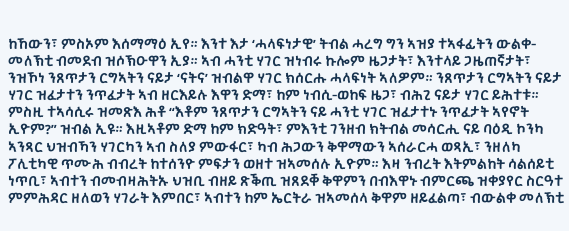ከኸውን፣ ምስኦም እሰማማዕ ኢየ። እንተ እታ ‘ሓላፍነታዊ’ ትብል ሓረግ ግን ኣዝያ ተኣፋፊትን ውልቀ-መለኽቲ ብመደብ ዝሶኽዑዋን ኢያ። ኣብ ሓንቲ ሃገር ዝነብሩ ኩሎም ዜጋታት፣ እንተላይ ጋዜጠኛታት፣ ንዝኾነ ንጸጥታን ርግኣትን ናይታ ‘ናትና’ ዝብልዋ ሃገር ክሰርሑ ሓላፍነት ኣለዎም። ንጸጥታን ርግኣትን ናይታ ሃገር ዝፈታተን ንጥፈታት ኣብ ዘርእይሉ እዋን ድማ፣ ከም ነብሲ-ወከፍ ዜጋ፣ ብሕጊ ናይታ ሃገር ይሕተቱ። ምስዚ ተኣሳሲሩ ዝመጽእ ሕቶ “እቶም ንጸጥታን ርግኣትን ናይ ሓንቲ ሃገር ዝፈታተኑ ንጥፈታት ኣየኖት ኢዮም?” ዝብል ኢዩ። እዚኣቶም ድማ ከም ክድዓት፣ ምእንቲ ገንዘብ ክትብል መሳርሒ ናይ ባዕዲ ኮንካ ኣንጻር ህዝብኻን ሃገርካን ኣብ ስለያ ምውፋር፣ ካብ ሕጋውን ቅዋማውን ኣሰራርሓ ወጻኢ፣ ንዘለካ ፖሊቲካዊ ጥሙሕ ብብረት ከተሰንዮ ምፍታን ወዘተ ዝኣመሰሉ ኢዮም። እዛ ንብረት እትምልከት ሳልሰይቲ ነጥቢ፣ ኣብተን ብመብዛሕትኡ ህዝቢ ብዘይ ጽቕጢ ዝጸደቐ ቅዋምን በብእዋኑ ብምርጫ ዝቀያየር ስርዓተ ምምሕዳር ዘለወን ሃገራት እምበር፣ ኣብተን ከም ኤርትራ ዝኣመሰላ ቅዋም ዘይፈልጣ፣ ብውልቀ መለኽቲ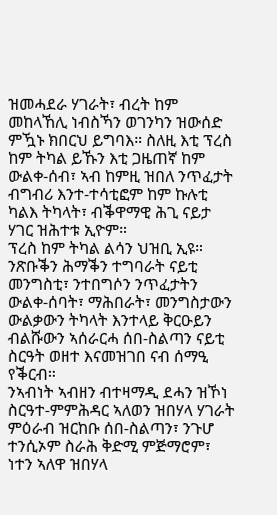ዝመሓደራ ሃገራት፣ ብረት ከም መከላኸሊ ነብስኻን ወገንካን ዝውሰድ ምዃኑ ክበርህ ይግባእ። ስለዚ እቲ ፕረስ ከም ትካል ይኹን እቲ ጋዜጠኛ ከም ውልቀ-ሰብ፣ ኣብ ከምዚ ዝበለ ንጥፈታት ብግብሪ እንተ-ተሳቲፎም ከም ኩሉቲ ካልእ ትካላት፣ ብቕዋማዊ ሕጊ ናይታ ሃገር ዝሕተቱ ኢዮም።
ፕረስ ከም ትካል ልሳን ህዝቢ ኢዩ። ንጽቡቕን ሕማቕን ተግባራት ናይቲ መንግስቲ፣ ንተበግሶን ንጥፈታትን ውልቀ-ሰባት፣ ማሕበራት፣ መንግስታውን ውልቃውን ትካላት እንተላይ ቅርዑይን ብልሹውን ኣሰራርሓ ሰበ-ስልጣን ናይቲ ስርዓት ወዘተ እናመዝገበ ናብ ሰማዒ የቕርብ።
ንኣብነት ኣብዘን ብተዛማዲ ደሓን ዝኾነ ስርዓተ-ምምሕዳር ኣለወን ዝበሃላ ሃገራት ምዕራብ ዝርከቡ ሰበ-ስልጣን፣ ንጉሆ ተንሲኦም ስራሕ ቅድሚ ምጅማሮም፣ ነተን ኣለዋ ዝበሃላ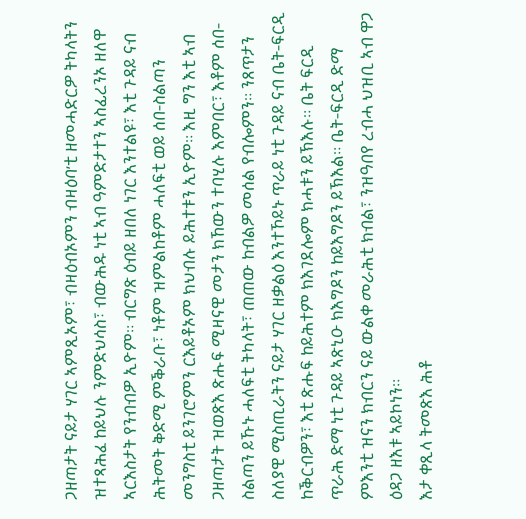ጋዘጣታት ናይታ ሃገር ኣምጺኦም፣ ብዛዕብኦምን ብዛዕባ’ቲ ዘመሓድርዎ ትካላትን ዝተጻሕፈ ከይህሉ ንምድህሳስ፣ ብውሕዱ ነቲ ኣብ ዓምድታተን ኣስፊረንኦ ዘለዋ ኣርእስታት የንብብዎ ኢዮም። ብርግጽ ዕብይ ዘበለ ነገር እንተልዩ፣ እቲ ጉዳይ ናብ ሕትመት ቅድሚ ምቕራቡ፣ ነቶም ዝምልከቶም ሓለፍቲ ወይ ሰበ-ስልጣን መንግስቲ ይንገሮምን ርእይቶኦም ክህብሉ ይሕተቱን ኢዮም። እዚ ግን እቲ ኣብ ጋዘጣታት ዝወጽእ ጽሑፍ ሚዛናዊ መታን ክኸውን ተባሂሉ እምበር፣ እቶም ሰበ-ስልጣን ይኹኑ ሓለፍቲ ትካላት፣ ጠጠው ከብልዎ መሰል የብሎምን። ንጸጥታን ስለያዊ ሚስጢራትን ናይታ ሃገር ዘቃልዕ እንተኾይኑ ጥራይ ነቲ ጉዳይ ናብ ቤት-ፍርዲ ከቕርብዎን፣ እቲ ጽሑፍ ከይሕተም ክእገደሎም ክሓቱን ይኽእሉ። ቤት ፍርዲ ጥራሕ ድማ ነቲ ጉዳይ ኣጽኒዑ ክእግዶን ከይእግዶን ይኽእል። ቤት-ፍርዲ ድማ ምእንቲ ዝናን ክብርን ናይ ውልቀ መራሕቲ ክብል፣ ንዝዓበየ ረብሓ ህዝቢ ኣብ ዋጋ ዕዳጋ ዘእቱ ኣይኮነን።
እታ ቀጺላ ትመጽእ ሕቶ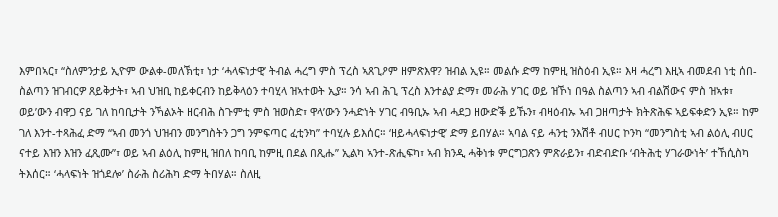እምበኣር፣ “ስለምንታይ ኢዮም ውልቀ-መለኽቲ፣ ነታ ‘ሓላፍነታዊ’ ትብል ሓረግ ምስ ፕረስ ኣጸጊዖም ዘምጽእዋ? ዝብል ኢዩ። መልሱ ድማ ከምዚ ዝስዕብ ኢዩ። እዛ ሓረግ እዚኣ ብመደብ ነቲ ሰበ-ስልጣን ዝገብርዎ ጸይቅታት፣ ኣብ ህዝቢ ከይቀርብን ከይቅላዕን ተባሂላ ዝኣተወት ኢያ። ንሳ ኣብ ሕጊ ፕረስ እንተልያ ድማ፣ መራሕ ሃገር ወይ ዝኾነ በዓል ስልጣን ኣብ ብልሽውና ምስ ዝኣቱ፣ ወይ’ውን ብዋጋ ናይ ገለ ከባቢታት ንኻልኦት ዘርብሕ ስጉምቲ ምስ ዝወስድ፣ ዋላ’ውን ንሓድነት ሃገር ብዓቢኡ ኣብ ሓደጋ ዘውድቕ ይኹን፣ ብዛዕብኡ ኣብ ጋዘጣታት ክትጽሕፍ ኣይፍቀድን ኢዩ። ከም ገለ እንተ-ተጻሕፈ ድማ “ኣብ መንጎ ህዝብን መንግስትን ጋግ ንምፍጣር ፈቲንካ” ተባሂሉ ይእሰር። ‘ዘይሓላፍነታዊ’ ድማ ይበሃል። ኣባል ናይ ሓንቲ ንእሽቶ ብሀር ኮንካ “መንግስቲ ኣብ ልዕሊ ብሀር ናተይ እዝን እዝን ፈጺሙ”፣ ወይ ኣብ ልዕሊ ከምዚ ዝበለ ከባቢ ከምዚ በደል በጺሑ” ኢልካ ኣንተ-ጽሒፍካ፣ ኣብ ክንዲ ሓቅነቱ ምርግጋጽን ምጽራይን፣ ብድብድቡ ‘ብትሕቲ ሃገራውነት’ ተኸሲስካ ትእሰር። ‘ሓላፍነት ዝጎደሎ’ ስራሕ ስሪሕካ ድማ ትበሃል። ስለዚ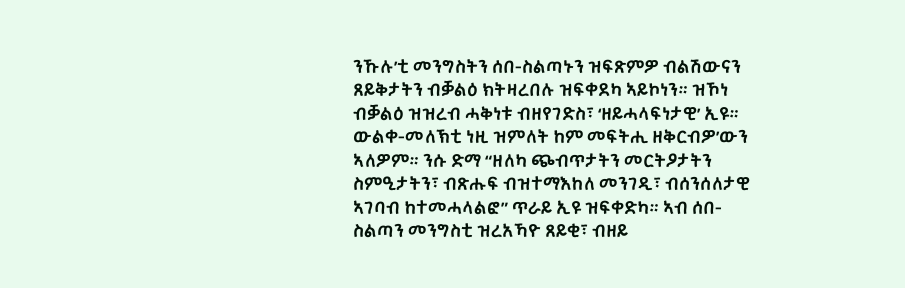ንኹሉ’ቲ መንግስትን ሰበ-ስልጣኑን ዝፍጽምዎ ብልሽውናን ጸይቅታትን ብቓልዕ ክትዛረበሉ ዝፍቀደካ ኣይኮነን። ዝኾነ ብቓልዕ ዝዝረብ ሓቅነቱ ብዘየገድስ፣ ‘ዘይሓላፍነታዊ’ ኢዩ። ውልቀ-መለኽቲ ነዚ ዝምለት ከም መፍትሒ ዘቅርብዎ’ውን ኣለዎም። ንሱ ድማ “ዘለካ ጭብጥታትን መርትዖታትን ስምዒታትን፣ ብጽሑፍ ብዝተማእከለ መንገዲ፣ ብሰንሰለታዊ ኣገባብ ከተመሓላልፎ” ጥራይ ኢዩ ዝፍቀድካ። ኣብ ሰበ-ስልጣን መንግስቲ ዝረአኻዮ ጸይቂ፣ ብዘይ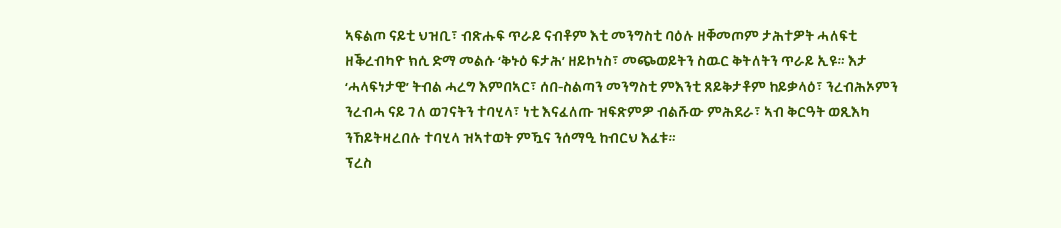ኣፍልጦ ናይቲ ህዝቢ፣ ብጽሑፍ ጥራይ ናብቶም እቲ መንግስቲ ባዕሉ ዘቐመጦም ታሕተዎት ሓለፍቲ ዘቕረብካዮ ክሲ ድማ መልሱ ‘ቅኑዕ ፍታሕ’ ዘይኮነስ፣ መጭወይትን ስዉር ቅትለትን ጥራይ ኢዩ። እታ ‘ሓላፍነታዊ’ ትብል ሓረግ እምበኣር፣ ሰበ-ስልጣን መንግስቲ ምእንቲ ጸይቅታቶም ከይቃላዕ፣ ንረብሕኦምን ንረብሓ ናይ ገለ ወገናትን ተባሂላ፣ ነቲ እናፈለጡ ዝፍጽምዎ ብልሹው ምሕደራ፣ ኣብ ቅርዓት ወጺእካ ንኸይትዛረበሉ ተባሂላ ዝኣተወት ምዃና ንሰማዒ ከብርህ እፈቱ።
ፕረስ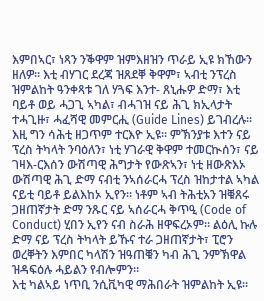እምበኣር፣ ነጻን ንቕዋም ዝምእዘዝን ጥራይ ኢዩ ክኸውን ዘለዎ። እቲ ብሃገር ደረጃ ዝጸደቐ ቅዋም፣ ኣብቲ ንፕረስ ዝምልከት ዓንቀጻቱ ገለ ሃጓፍ እንተ- ጸኒሑዎ ድማ፣ እቲ ባይቶ ወይ ሓጋጊ ኣካል፣ ብሓገዝ ናይ ሕጊ ክኢላታት ተሓጊዙ፣ ሓፈሻዊ መምርሒ (Guide Lines) ይገብረሉ። እዚ ግን ሳሕቲ ዘጋጥም ተርእዮ ኢዩ። ምኽንያቱ እተን ናይ ፕረስ ትካላት ንባዕለን፣ ነቲ ሃገራዊ ቅዋም ተመርኲሰን፣ ናይ ገዛእ-ርእሰን ውሽጣዊ ሕግታት የውጽኣን፣ ነቲ ዘውጽእኦ ውሽጣዊ ሕጊ ድማ ናብቲ ንኣሰራርሓ ፕረስ ዝከታተል ኣካል ናይቲ ባይቶ ይልእከኦ ኢየን። ነቶም ኣብ ትሕቲአን ዝቑጸሩ ጋዘጠኛታት ድማ ንጹር ናይ ኣሰራርሓ ቅጥዒ (Code of Conduct) ሂበን ኢየን ናብ ስራሕ ዘዋፍረኦም። ልዕሊ ኩሉ ድማ ናይ ፕረስ ትካላት ይኹና ተራ ጋዘጠኛታት፣ ፒሮን ወረቐትን እምበር ካላሽን ዝዓጠቑን ካብ ሕጊ ንምኽዋል ዝዳፍዕሉ ሓይልን የብሎምን።
እቲ ካልኣይ ነጥቢ ንሲቪካዊ ማሕበራት ዝምልከት ኢዩ።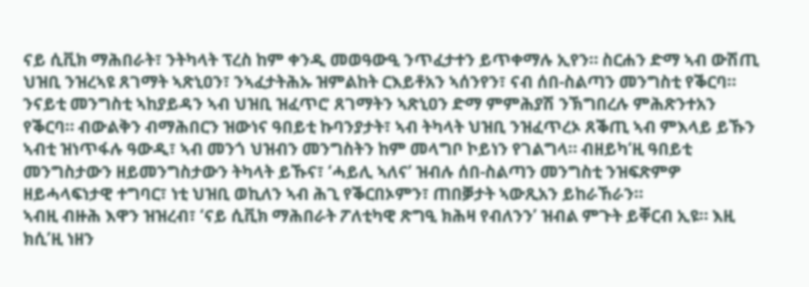ናይ ሲቪክ ማሕበራት፣ ንትካላት ፕረስ ከም ቀንዲ መወዓውዒ ንጥፈታተን ይጥቀማሉ ኢየን። ስርሐን ድማ ኣብ ውሽጢ ህዝቢ ንዝረኣዩ ጸገማት ኣጽኒዐን፣ ንኣፈታትሕኡ ዝምልከት ርእይቶአን ኣሰንየን፣ ናብ ሰበ-ስልጣን መንግስቲ የቕርባ። ንናይቲ መንግስቲ ኣከያይዳን ኣብ ህዝቢ ዝፈጥሮ ጸገማትን ኣጽኒዐን ድማ ምምሕያሽ ንኽግበረሉ ምሕጽንተአን የቕርባ። ብውልቅን ብማሕበርን ዝውነና ዓበይቲ ኩባንያታት፣ ኣብ ትካላት ህዝቢ ንዝፈጥረኦ ጸቕጢ ኣብ ምእላይ ይኹን ኣብቲ ዝነጥፋሉ ዓውዲ፣ ኣብ መንጎ ህዝብን መንግስትን ከም መላግቦ ኮይነን የገልግላ። ብዘይካ‘ዚ ዓበይቲ መንግስታውን ዘይመንግስታውን ትካላት ይኹና፣ ‘ሓይሊ ኣለና’ ዝብሉ ሰበ-ስልጣን መንግስቲ ንዝፍጽምዎ ዘይሓላፍነታዊ ተግባር፣ ነቲ ህዝቢ ወኪለን ኣብ ሕጊ የቕርበኦምን፣ ጠበቓታት ኣውጺአን ይከራኸራን።
ኣብዚ ብዙሕ እዋን ዝዝረብ፣ ‘ናይ ሲቪክ ማሕበራት ፖለቲካዊ ጽግዒ ክሕዛ የብለንን’ ዝብል ምጉት ይቐርብ ኢዩ። እዚ ክሲ’ዚ ነዘን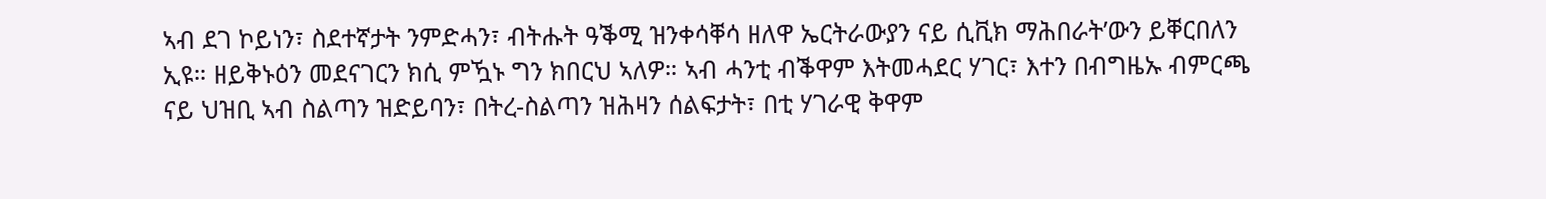ኣብ ደገ ኮይነን፣ ስደተኛታት ንምድሓን፣ ብትሑት ዓቕሚ ዝንቀሳቐሳ ዘለዋ ኤርትራውያን ናይ ሲቪክ ማሕበራት’ውን ይቐርበለን ኢዩ። ዘይቅኑዕን መደናገርን ክሲ ምዃኑ ግን ክበርህ ኣለዎ። ኣብ ሓንቲ ብቕዋም እትመሓደር ሃገር፣ እተን በብግዜኡ ብምርጫ ናይ ህዝቢ ኣብ ስልጣን ዝድይባን፣ በትረ-ስልጣን ዝሕዛን ሰልፍታት፣ በቲ ሃገራዊ ቅዋም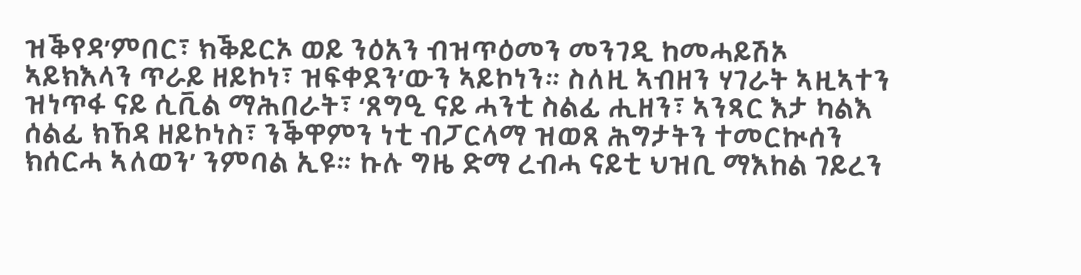ዝቕየዳ’ምበር፣ ክቕይርኦ ወይ ንዕአን ብዝጥዕመን መንገዲ ከመሓይሽኦ ኣይክእላን ጥራይ ዘይኮነ፣ ዝፍቀደን’ውን ኣይኮነን። ስለዚ ኣብዘን ሃገራት ኣዚኣተን ዝነጥፋ ናይ ሲቪል ማሕበራት፣ ‘ጸግዒ ናይ ሓንቲ ስልፊ ሒዘን፣ ኣንጻር እታ ካልእ ሰልፊ ክኸዳ ዘይኮነስ፣ ንቕዋምን ነቲ ብፓርላማ ዝወጸ ሕግታትን ተመርኲሰን ክሰርሓ ኣለወን’ ንምባል ኢዩ። ኩሉ ግዜ ድማ ረብሓ ናይቲ ህዝቢ ማእከል ገይረን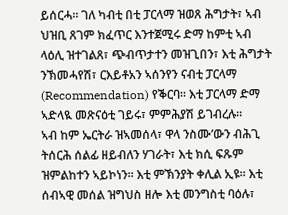ይሰርሓ። ገለ ካብቲ በቲ ፓርላማ ዝወጸ ሕግታት፣ ኣብ ህዝቢ ጸገም ክፈጥር እንተጀሚሩ ድማ ከምቲ ኣብ ላዕሊ ዝተገልጸ፣ ጭብጥታተን መዝጊበን፣ እቲ ሕግታት ንኽመሓየሽ፣ ርእይቶአን ኣሰንየን ናብቲ ፓርላማ (Recommendation) የቕርባ። እቲ ፓርላማ ድማ ኣድላዪ መጽናዕቲ ገይሩ፣ ምምሕያሽ ይገብረሉ።
ኣብ ከም ኤርትራ ዝኣመሰላ፣ ዋላ ንስሙ’ውን ብሕጊ ትሰርሕ ሰልፊ ዘይብለን ሃገራት፣ እቲ ክሲ ፍጹም ዝምልከተን ኣይኮነን። እቲ ምኽንያት ቀሊል ኢዩ። እቲ ሰብኣዊ መሰል ዝግህስ ዘሎ እቲ መንግስቲ ባዕሉ፣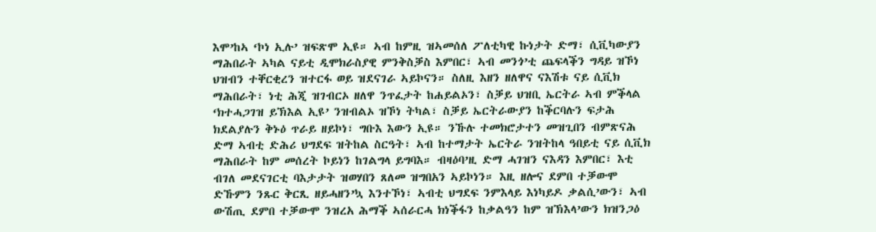እሞ’ከኣ ‘ኮነ ኢሉ’ ዝፍጽሞ ኢዩ። ኣብ ከምዚ ዝኣመሰለ ፖለቲካዊ ኩነታት ድማ፣ ሲቪካውያን ማሕበራት ኣካል ናይቲ ዲሞክራስያዊ ምንቅስቓስ እምበር፣ ኣብ መንጎ’ቲ ጨፍላቕን ግዳይ ዝኾነ ህዝብን ተቐርቂረን ዝተርፋ ወይ ዝደናገራ ኣይኮናን። ስለዚ እዘን ዘለዋና ናእሽቱ ናይ ሲቪክ ማሕበራት፣ ነቲ ሕጂ ዝገብርኦ ዘለዋ ንጥፈታት ከሐይልኦን፣ ስቓይ ህዝቢ ኤርትራ ኣብ ምቕላል ‘ክተሓጋገዝ ይኽእል ኢዩ’ ንዝብልኦ ዝኾነ ትካል፣ ስቓይ ኤርትራውያን ከቕርባሉን ፍታሕ ክደልያሉን ቅኑዕ ጥራይ ዘይኮነ፣ ግቡእ እውን ኢዩ። ንኹሉ ተመክሮታተን መዝጊበን ብምጽናሕ ድማ ኣብቲ ድሕሪ ህግደፍ ዝትከል ስርዓት፣ ኣብ ከተማታት ኤርትራ ንዝትከላ ዓበይቲ ናይ ሲቪክ ማሕበራት ከም መሰረት ኮይነን ከገልግላ ይግባእ። ብዛዕባ’ዚ ድማ ሓገዝን ናእዳን እምበር፣ እቲ ብገለ መደናገርቲ ባእታታት ዝወሃበን ጸለመ ዝግበአን ኣይኮነን። እዚ ዘሎና ደምበ ተቓውሞ ድኹምን ንጹር ቅርጺ ዘይሓዘን’ኳ እንተኾነ፣ ኣብቲ ህግደፍ ንምእላይ እነካይዶ ቃልሲ’ውን፣ ኣብ ውሽጢ ደምበ ተቓውሞ ንዝረአ ሕማቕ ኣሰራርሓ ክነቕፋን ከቃልዓን ከም ዝኽእላ’ውን ክዝንጋዕ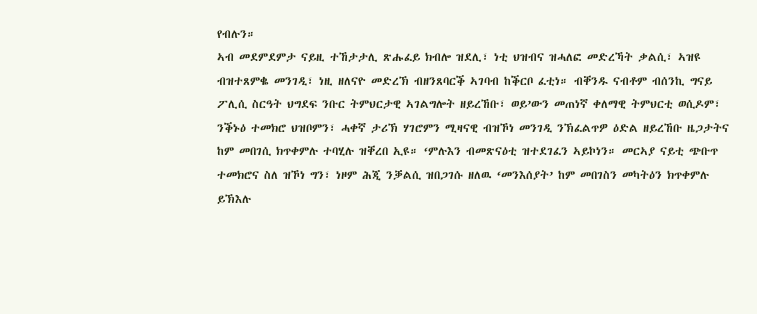የብሉን።
ኣብ መደምደምታ ናይዚ ተኸታታሊ ጽሑፈይ ክብሎ ዝደሊ፣ ነቲ ህዝብና ዝሓለፎ መድረኻት ቃልሲ፣ ኣዝዩ ብዝተጸምቈ መንገዲ፣ ነዚ ዘለናዮ መድረኽ ብዘንጸባርቕ ኣገባብ ከቕርቦ ፈቲነ። ብቐንዱ ናብቶም ብሰንኪ ግናይ ፖሊሲ ስርዓት ህግደፍ ንቡር ትምህርታዊ ኣገልግሎት ዘይረኸቡ፣ ወይ’ውን መጠነኛ ቀለማዊ ትምህርቲ ወሲዶም፣ ንቕኑዕ ተመክሮ ህዝቦምን፣ ሓቀኛ ታሪኽ ሃገሮምን ሚዛናዊ ብዝኾነ መንገዲ ንኽፈልጥዎ ዕድል ዘይረኸቡ ዜጋታትና ከም መበገሲ ክጥቀምሉ ተባሂሉ ዝቐረበ ኢዩ። ‘ምሉእን ብመጽናዕቲ ዝተደገፈን ኣይኮነን። መርኣያ ናይቲ ጭቡጥ ተመክሮና ስለ ዝኾነ ግን፣ ነዞም ሕጂ ንቓልሲ ዝበጋገሱ ዘለዉ ‘መንእሰያት’ ከም መበገስን መካትዕን ክጥቀምሉ ይኽእሉ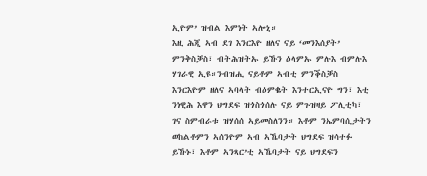ኢዮም’ ዝብል እምነት ኣሎኒ።
እዚ ሕጂ ኣብ ደገ እንርእዮ ዘለና ናይ ‘መንእሰያት’ ምንቅስቓስ፣ ብትሕዝትኡ ይኹን ዕላምኡ ምሉእ ብምሉእ ሃገራዊ ኢዩ።ንብዝሒ ናይቶም ኣብቲ ምንቕስቓስ እንርእዮም ዘለና ኣባላት ብዕምቈት እንተርኢናዮ ግን፣ እቲ ንነዊሕ እዋን ህግደፍ ዝጎስጎሰሉ ናይ ምጉዝዛይ ፖሊቲካ፣ ገና ስምብራቱ ዝሃሰሰ ኣይመስለንን። እቶም ንኤምባሲታትን ወከልቶምን ኣሰንዮም ኣብ ኣኼባታት ህግደፍ ዝሳተፉ ይኹኑ፣ እቶም ኣንጻር’ቲ ኣኼባታት ናይ ህግደፍን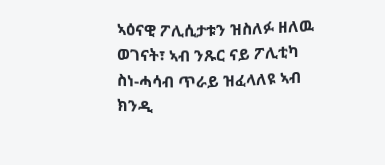ኣዕናዊ ፖሊሲታቱን ዝስለፉ ዘለዉ ወገናት፣ ኣብ ንጹር ናይ ፖሊቲካ ስነ-ሓሳብ ጥራይ ዝፈላለዩ ኣብ ክንዲ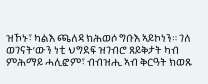ዝኾኑ፣ ካልእ ጫለዳ ክሕወሶ ግቡእ ኣይኮነን። ገለ ወገናት’ውን ነቲ ህግደፍ ዝገብሮ ጸይቅታት ካብ ምሕማይ ሓሊፎም፣ ብብዝሒ ኣብ ቅርዓት ክወጹ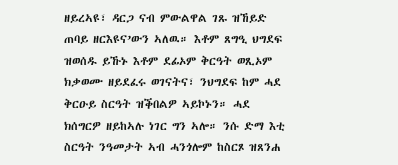ዘይረኣዩ፣ ዳርጋ ናብ ምውልዋል ገጹ ዝኸይድ ጠባይ ዘርእዩና’ውን ኣለዉ። እቶም ጸግዒ ህግደፍ ዝወሰዱ ይኹኑ እቶም ደፊኦም ቅርዓት ወጺኦም ክቃወሙ ዘይደፈሩ ወገናትና፣ ንህግደፍ ከም ሓደ ቅርዑይ ስርዓት ዝቕበልዎ ኣይኮኑን። ሓደ ክሰግርዎ ዘይከኣሉ ነገር ግን ኣሎ። ንሱ ድማ እቲ ስርዓት ንዓመታት ኣብ ሓንጎሎም ከስርጾ ዝጸንሐ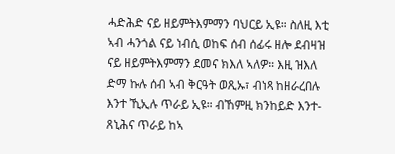ሓድሕድ ናይ ዘይምትእምማን ባህርይ ኢዩ። ስለዚ እቲ ኣብ ሓንጎል ናይ ነብሲ ወከፍ ሰብ ሰፊሩ ዘሎ ደብዛዝ ናይ ዘይምትእምማን ደመና ክእለ ኣለዎ። እዚ ዝእለ ድማ ኩሉ ሰብ ኣብ ቅርዓት ወጺኡ፣ ብነጻ ከዘራረበሉ እንተ ኺኢሉ ጥራይ ኢዩ። ብኸምዚ ክንከይድ እንተ-ጸኒሕና ጥራይ ከኣ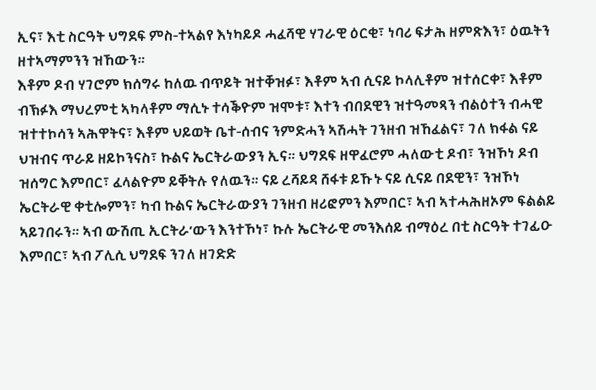ኢና፣ እቲ ስርዓት ህግደፍ ምስ-ተኣልየ እነካይዶ ሓፈሻዊ ሃገራዊ ዕርቂ፣ ነባሪ ፍታሕ ዘምጽእን፣ ዕዉትን ዘተኣማምንን ዝኸውን።
እቶም ዶብ ሃገሮም ክሰግሩ ከለዉ ብጥይት ዝተቐዝፉ፣ እቶም ኣብ ሲናይ ኮላሊቶም ዝተሰርቀ፣ እቶም ብኽፉእ ማህረምቲ ኣካላቶም ማሲኑ ተሳቕዮም ዝሞቱ፣ እተን ብበደዊን ዝተዓመጻን ብልዕተን ብሓዊ ዝተተኮሳን ኣሕዋትና፣ እቶም ህይወት ቤተ-ሰብና ንምድሓን ኣሽሓት ገንዘብ ዝኸፈልና፣ ገለ ክፋል ናይ ህዝብና ጥራይ ዘይኮንናስ፣ ኩልና ኤርትራውያን ኢና። ህግደፍ ዘዋፈሮም ሓለውቲ ዶብ፣ ንዝኾነ ዶብ ዝሰግር እምበር፣ ፈላልዮም ይቐትሉ የለዉን። ናይ ረሻይዳ ሸፋቱ ይኹኑ ናይ ሲናይ በደዊን፣ ንዝኾነ ኤርትራዊ ቀቲሎምን፣ ካብ ኩልና ኤርትራውያን ገንዘብ ዘሪፎምን እምበር፣ ኣብ ኣተሓሕዘኦም ፍልልይ ኣይገበሩን። ኣብ ውሽጢ ኢርትራ’ውን እንተኾነ፣ ኩሉ ኤርትራዊ መንእሰይ ብማዕረ በቲ ስርዓት ተገፊዑ እምበር፣ ኣብ ፖሊሲ ህግደፍ ንገለ ዘገድድ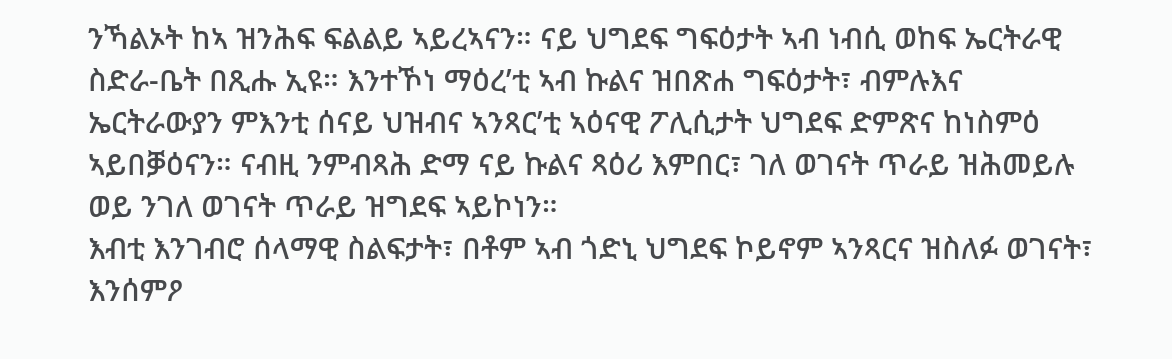ንኻልኦት ከኣ ዝንሕፍ ፍልልይ ኣይረኣናን። ናይ ህግደፍ ግፍዕታት ኣብ ነብሲ ወከፍ ኤርትራዊ ስድራ-ቤት በጺሑ ኢዩ። እንተኾነ ማዕረ’ቲ ኣብ ኩልና ዝበጽሐ ግፍዕታት፣ ብምሉእና ኤርትራውያን ምእንቲ ሰናይ ህዝብና ኣንጻር’ቲ ኣዕናዊ ፖሊሲታት ህግደፍ ድምጽና ከነስምዕ ኣይበቓዕናን። ናብዚ ንምብጻሕ ድማ ናይ ኩልና ጻዕሪ እምበር፣ ገለ ወገናት ጥራይ ዝሕመይሉ ወይ ንገለ ወገናት ጥራይ ዝግደፍ ኣይኮነን።
እብቲ እንገብሮ ሰላማዊ ስልፍታት፣ በቶም ኣብ ጎድኒ ህግደፍ ኮይኖም ኣንጻርና ዝስለፉ ወገናት፣ እንሰምዖ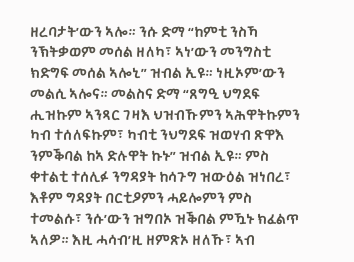ዘረባታት’ውን ኣሎ። ንሱ ድማ “ከምቲ ንስኻ ንኽትቃወም መሰል ዘለካ፣ ኣነ’ውን መንግስቲ ክድግፍ መሰል ኣሎኒ” ዝብል ኢዩ። ነዚኦም’ውን መልሲ ኣሎና። መልስና ድማ “ጸግዒ ህግደፍ ሒዝኩም ኣንጻር ገዛእ ህዝብኹምን ኣሕዋትኩምን ካብ ተሰለፍኩም፣ ካብቲ ንህግደፍ ዝወሃብ ጽዋእ ንምቕባል ከኣ ድሉዋት ኩኑ” ዝብል ኢዩ። ምስ ቀተልቲ ተሰሊፉ ንግዳያት ከሳጉግ ዝውዕል ዝነበረ፣ እቶም ግዳያት በርቲዖምን ሓይሎምን ምስ ተመልሱ፣ ንሱ’ውን ዝግበኦ ዝቕበል ምዃኑ ክፈልጥ ኣለዎ። እዚ ሓሳብ’ዚ ዘምጽኦ ዘለኹ፣ ኣብ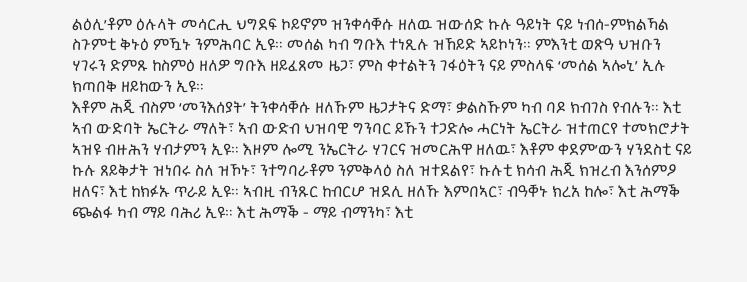ልዕሊ’ቶም ዕሉላት መሳርሒ ህግደፍ ኮይኖም ዝንቀሳቐሱ ዘለዉ ዝውሰድ ኩሉ ዓይነት ናይ ነብሰ-ምክልኻል ስጉምቲ ቅኑዕ ምዃኑ ንምሕባር ኢዩ። መሰል ካብ ግቡእ ተነጺሉ ዝኸይድ ኣይኮነን። ምእንቲ ወጽዓ ህዝቡን ሃገሩን ድምጹ ከስምዕ ዘለዎ ግቡእ ዘይፈጸመ ዜጋ፣ ምስ ቀተልትን ገፋዕትን ናይ ምስላፍ ‘መሰል ኣሎኒ’ ኢሉ ክጣበቅ ዘይከውን ኢዩ።
እቶም ሕጂ ብስም ‘መንእሰያት’ ትንቀሳቐሱ ዘለኹም ዜጋታትና ድማ፣ ቃልስኹም ካብ ባዶ ክብገስ የብሉን። እቲ ኣብ ውድባት ኤርትራ ማለት፣ ኣብ ውድብ ህዝባዊ ግንባር ይኹን ተጋድሎ ሓርነት ኤርትራ ዝተጠርየ ተመክሮታት ኣዝዩ ብዙሕን ሃብታምን ኢዩ። እዞም ሎሚ ንኤርትራ ሃገርና ዝመርሕዋ ዘለዉ፣ እቶም ቀደም’ውን ሃንደስቲ ናይ ኩሉ ጸይቅታት ዝነበሩ ስለ ዝኾኑ፣ ንተግባራቶም ንምቅላዕ ስለ ዝተደልየ፣ ኩሉቲ ክሳብ ሕጂ ክዝረብ እንሰምዖ ዘለና፣ እቲ ከክፉኡ ጥራይ ኢዩ። ኣብዚ ብንጹር ከብርሆ ዝደሊ ዘለኹ እምበኣር፣ ብዓቐኑ ክረአ ከሎ፣ እቲ ሕማቕ ጭልፋ ካብ ማይ ባሕሪ ኢዩ። እቲ ሕማቕ - ማይ ብማንካ፣ እቲ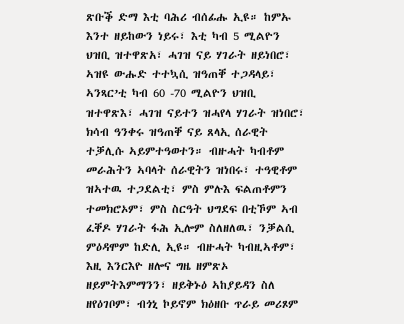ጽቡቕ ድማ እቲ ባሕሪ ብሰፊሑ ኢዩ። ከምኡ እንተ ዘይከውን ነይሩ፣ እቲ ካብ 5 ሚልዮን ህዝቢ ዝተዋጽአ፣ ሓገዝ ናይ ሃገራት ዘይነበሮ፣ ኣዝዩ ውሑድ ተተኳሲ ዝዓጠቐ ተጋዳላይ፣ ኣንጻር’ቲ ካብ 60 -70 ሚልዮን ህዝቢ ዝተዋጽእ፣ ሓገዝ ናይተን ዝሓየላ ሃገራት ዝነበሮ፣ ክሳብ ዓንቀሩ ዝዓጠቐ ናይ ጸላኢ ሰራዊት ተቓሊሱ ኣይምተዓወተን። ብዙሓት ካብቶም መራሕትን ኣባላት ሰራዊትን ዝነበሩ፣ ተዓዊቶም ዝኣተዉ ተጋደልቲ፣ ምስ ምሉእ ፍልጠቶምን ተመክሮኦም፣ ምስ ስርዓት ህግደፍ በቲኾም ኣብ ፈቐዶ ሃገራት ፋሕ ኢሎም ስለዘለዉ፣ ንቓልሲ ምዕዳሞም ከድሊ ኢዩ። ብዙሓት ካብዚኣቶም፣ እዚ እንርእዮ ዘሎና ግዜ ዘምጽኦ ዘይምትእምማንን፣ ዘይቅኑዕ ኣከያይዳን ስለ ዘየዕገቦም፣ ብጎኒ ኮይኖም ክዕዘቡ ጥራይ መሪጾም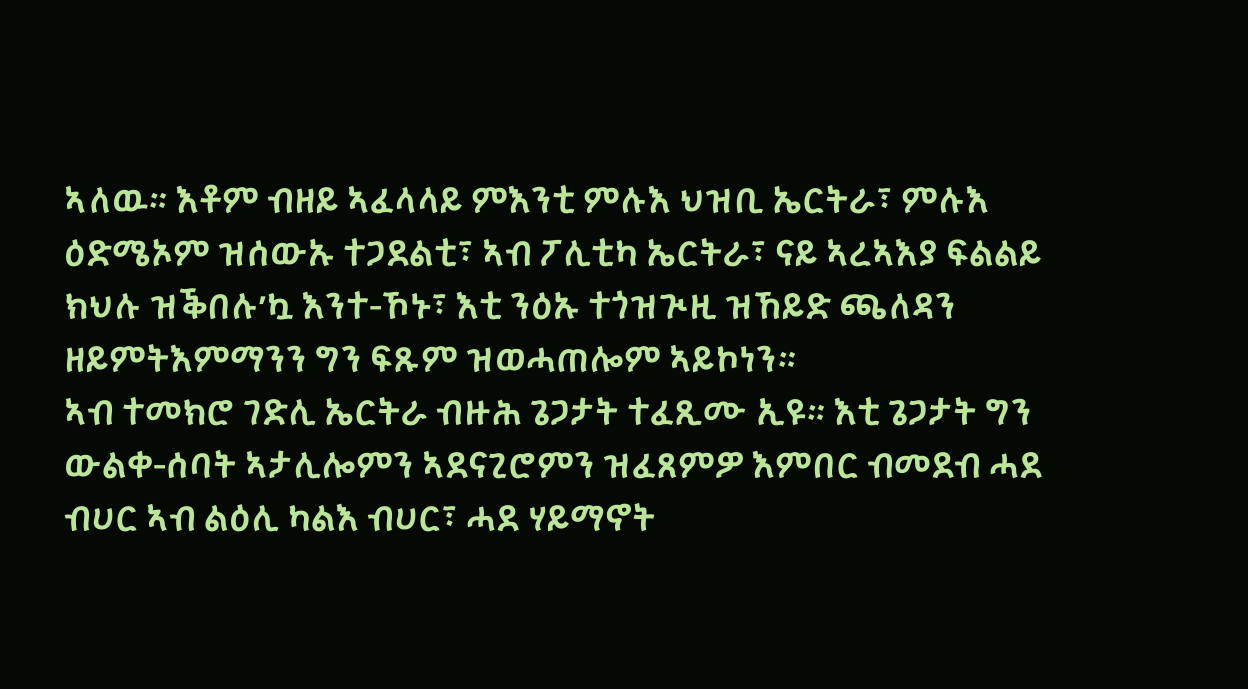ኣለዉ። እቶም ብዘይ ኣፈላላይ ምእንቲ ምሉእ ህዝቢ ኤርትራ፣ ምሉእ ዕድሜኦም ዝሰውኡ ተጋደልቲ፣ ኣብ ፖሊቲካ ኤርትራ፣ ናይ ኣረኣእያ ፍልልይ ክህሉ ዝቕበሉ’ኳ እንተ-ኾኑ፣ እቲ ንዕኡ ተጎዝጒዚ ዝኸይድ ጫለዳን ዘይምትእምማንን ግን ፍጹም ዝወሓጠሎም ኣይኮነን።
ኣብ ተመክሮ ገድሊ ኤርትራ ብዙሕ ጌጋታት ተፈጺሙ ኢዩ። እቲ ጌጋታት ግን ውልቀ-ሰባት ኣታሊሎምን ኣደናጊሮምን ዝፈጸምዎ እምበር ብመደብ ሓደ ብሀር ኣብ ልዕሊ ካልእ ብሀር፣ ሓደ ሃይማኖት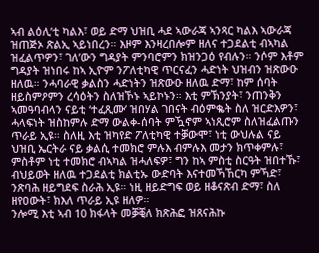ኣብ ልዕሊ’ቲ ካልእ፣ ወይ ድማ ህዝቢ ሓደ ኣውራጃ ኣንጻር ካልእ ኣውራጃ ዝጠጅኦ ጽልኢ ኣይነበረን። እዞም እንዛረበሎም ዘለና ተጋደልቲ ብኣካል ዝፈልጥዎን፣ ገለ’ውን ግዳያት ምንባሮምን ክዝንጋዕ የብሉን። ንሶም እቶም ግዳያት ዝነበሩ ከኣ ኢዮም ንፖለቲካዊ ጥርናፈን ሓድነት ህዝብን ዝጽውዑ ዘለዉ። ንሓባራዊ ቃልስን ሓድነትን ዝጽውዑ ዘለዉ ድማ፣ ከም ሰባት ዘይስምዖምን ረሳዕትን ስለዝኾኑ ኣይኮኑን። እቲ ምኽንያት፣ ንጠንቅን ኣመዓባብላን ናይቲ ‘ተፈጺሙ’ ዝበሃል ገበናት ብዕምቈት ስለ ዝርድእዎን፣ ሓላፍነት ዝስከምሉ ድማ ውልቀ-ሰባት ምዃኖም ኣነጺሮም ስለዝፈልጡን ጥራይ ኢዩ። ስለዚ እቲ ዝካየድ ፖለቲካዊ ተቓውሞ፣ ነቲ ውህሉል ናይ ህዝቢ ኤርትራ ናይ ቃልሲ ተመክሮ ምሉእ ብምሉእ መታን ክጥቀምሉ፣ ምስቶም ነቲ ተመክሮ ብኣካል ዝሓለፍዎ፣ ግን ከኣ ምስቲ ስርዓት ዝበተኹ፣ ብህይወት ዘለዉ ተጋደልቲ ክልቲኡ ውድባት እናተመኻኸርካ ምኻድ፣ ንጽባሕ ዘይግደፍ ስራሕ ኢዩ። ነዚ ዘይድግፍ ወይ ዘቆናጽብ ድማ፣ ስለ ዘየዐውት፣ ክእለ ጥራይ ኢዩ ዘለዎ።
ንሎሚ እቲ ኣብ 10 ክፋላት መቓቒለ ክጽሕፎ ዝጸናሕኩ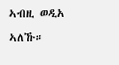ኣብዚ ወዲአ ኣለኹ።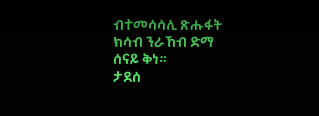ብተመሳሳሊ ጽሑፋት ክሳብ ንራኸብ ድማ ሰናይ ቅነ።
ታደሰ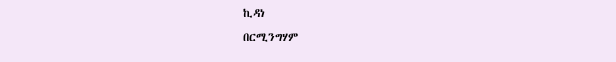ኪዳነ
በርሚንግሃም